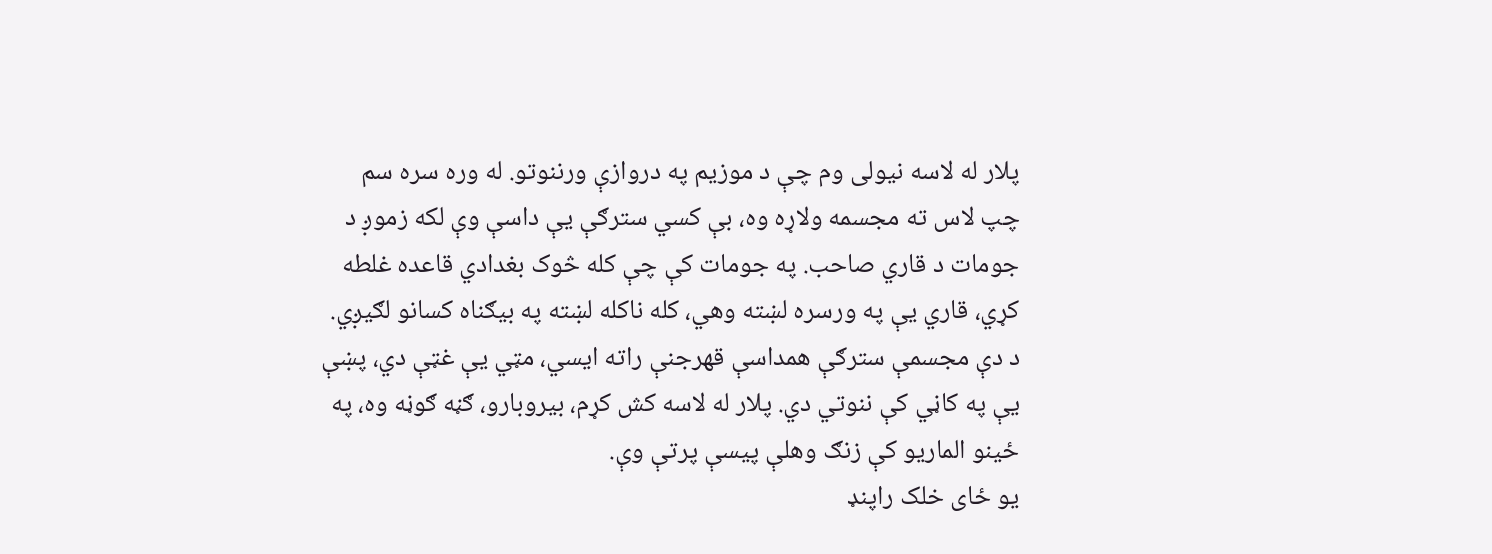پلار له لاسه نیولی وم چې د موزیم په دروازې ورننوتو. له وره سره سم چپ لاس ته مجسمه ولاړه وه، بې کسي سترګې یې داسې وې لکه زموږ د جومات د قاري صاحب. په جومات کې چې کله څوک بغدادي قاعده غلطه کړي، قاري يې په ورسره لښته وهي، کله ناکله لښته په بیګناه کسانو لګیږي. د دې مجسمې سترګې همداسې قهرجنې راته ایسي، مټي یې غټې دي، پښې یې په کاڼي کې ننوتي دي. پلار له لاسه کش کړم، بیروبارو، ګڼه ګوڼه وه، په ځینو الماریو کې زنګ وهلې پیسې پرتې وې.
یو ځای خلک راپنډ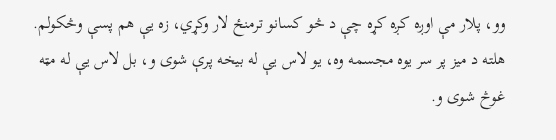وو، پلار مې اوږه کږه کړه چې د څو کسانو ترمنځ لار وکړي، زه یې هم پسې وڅکولم. هلته د میز پر سر یوه مجسمه وه، یو لاس یې له بیخه پرې شوی و، بل لاس یې له مټه غوڅ شوی و.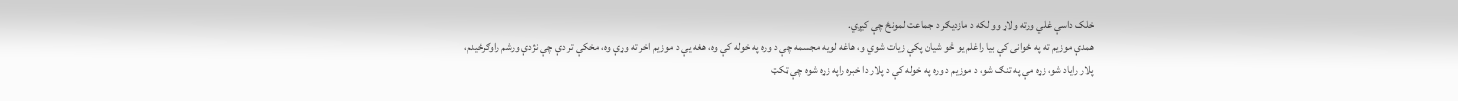خلک داسې غلي ورته ولاړ وو لکه د مازدیګر د جماعت لمونځ چې کیږي.
همدې موزیم ته په ځوانی کې بیا راغلم یو څو شیان پکې زیات شوي و، هاغه لویه مجسمه چې د وره په خوله کې وه، هغه یې د موزیم اخر ته وړې وه، مخکې تر دې چې نژدې ورشم راوګرځیدم، پلار رایاد شو، زړه مې په تنګ شو، د موزیم د وره په خوله کې د پلار دا خبره راپه زړه شوه چې ټکټ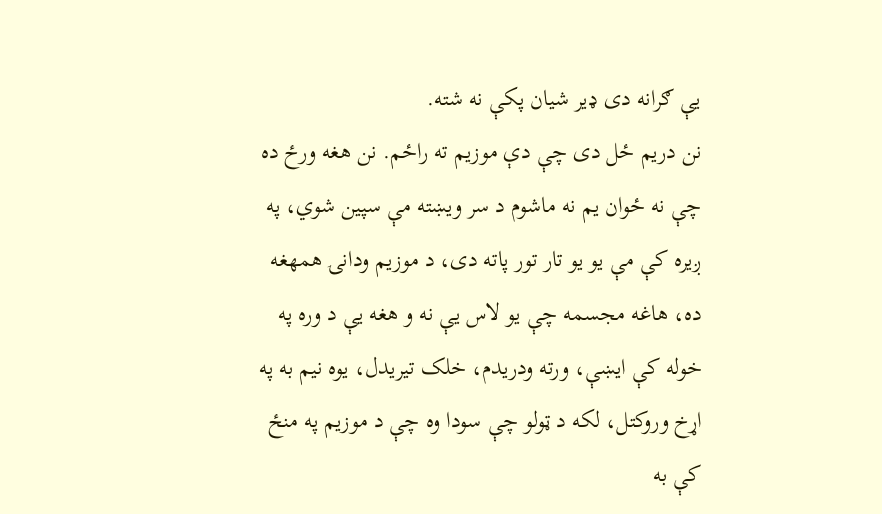یې ګرانه دی ډیر شیان پکې نه شته.
نن دریم ځل دی چې دې موزیم ته راځم. نن هغه ورځ ده چې نه ځوان یم نه ماشوم د سر ویښته مې سپین شوي، په ږیره کې مې یو یو تار تور پاته دی، د موزیم ودانۍ همهغه ده، هاغه مجسمه چې یو لاس یې نه و هغه یې د وره په خوله کې ایښې، ورته ودریدم، خلک تیریدل، یوه نیم به په اړخ وروکتل، لکه د ټولو چې سودا وه چې د موزیم په منځ کې به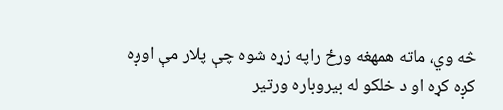څه وي، ماته همهغه ورځ راپه زړه شوه چې پلار مې اوږه کږه کړه او د خلکو له بیروباره ورتیر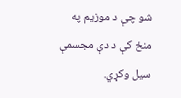شو چې د موزیم په منځ کې د دې مجسمې سیل وکړي.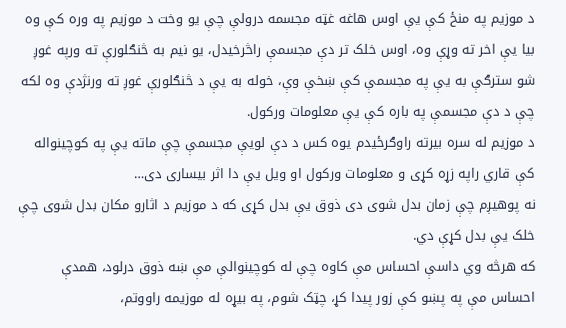د موزیم په منځ کې یې اوس هاغه غټه مجسمه درولې چې یو وخت د موزیم په وره کې وه بیا یې اخر ته وړې وه، اوس خلک تر دې مجسمې راڅرخیدل، یو نیم به څنګلورې ته ورپه غوږ شو سترګې به یې په مجسمې کې ښخې وې، خوله به یې د څنګلورې غوږ ته ورنژدې وه لکه چې د دې مجسمې په باره کې یې معلومات ورکول.
د موزیم له سره بیرته راوګرځیدم یوه کس د دې لویې مجسمې چې ماته یې په کوچینواله کې قاري راپه زړه کړی و معلومات ورکول او ویل یې دا اثر بیساری دی…
نه پوهیږم چې زمان بدل شوی دی ذوق یې بدل کړی که د موزیم د اثارو مکان بدل شوی چې خلک یې بدل کړې دي.
که هرڅه وي داسې احساس مې کاوه چې له کوچینوالې مې ښه ذوق درلود، همدې احساس مې په پښو کې زور پیدا کړ، چټک شوم، په بیړه له موزیمه راووتم،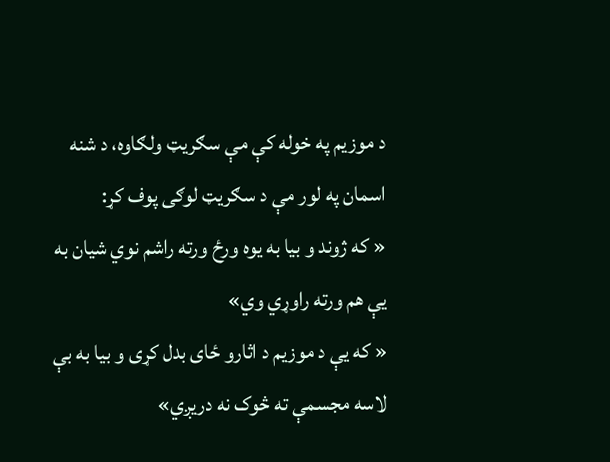د موزیم په خوله کې مې سګریټ ولګاوه، د شنه اسمان په لور مې د سګریټ لوګی پوف کړ:
« که ژوند و بیا به یوه ورځ ورته راشم نوي شیان به یې هم ورته راوړي وي»
« که یې د موزیم د اثارو ځای بدل کړی و بیا به بې لاسه مجسمې ته څوک نه دریږي»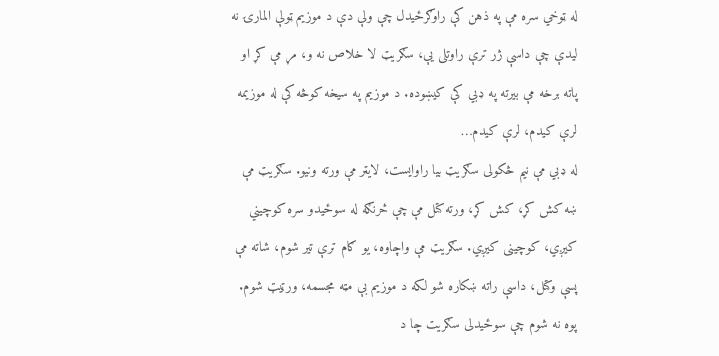له ټوخي سره مې په ذهن کې راوګرځیدل چې ولې دې د موزیم ټولې المارۍ نه لیدې چې داسې ژر ترې راوتلی یې، سګریټ لا خلاص نه و، مړ مې کړ او پاته برخه مې بیرته په ډبي کې کیښوده. د موزیم په سیخه کوڅه کې له موزیمه لرې کیدم، لرې کیدم…
له ډبي مې نیم څکولی سګریټ بیا راوایست، لایټر مې ورته ونیو. سګریټ مې ښه کش کړ، کش کړ، ورته کتل مې چې څرنګه له سوځیدو سره کوچیني کیږي، کوچینی کیږي. سګریټ مې واچاوه، یو ګام ترې تیر شوم، شاته مې پسې وکتل، داسې راته ښکاره شو لکه د موزیم بې مټه مجسمه، ورټیټ شوم. پوه نه شوم چې سوځیدلی سګریت چا د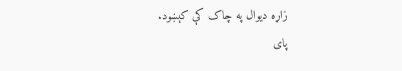زاړه دیوال په چاک کې کېښود.
پای